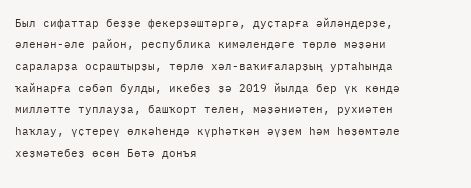Был сифаттар беҙҙе фекерҙәштәргә, дуҫтарға әйләндерҙе, әленән-әле район, республика кимәлендәге төрлө мәҙәни сараларҙа осраштырҙы, төрлө хәл-ваҡиғаларҙың уртаһында ҡайнарға сәбәп булды, икебеҙ ҙә 2019 йылда бер үк көндә милләтте туплауҙа, башҡорт телен, мәҙәниәтен, рухиәтен һаҡлау, үҫтереү өлкәһендә күрһәткән әүҙем һәм һөҙөмтәле хеҙмәтебеҙ өсөн Бөтә донъя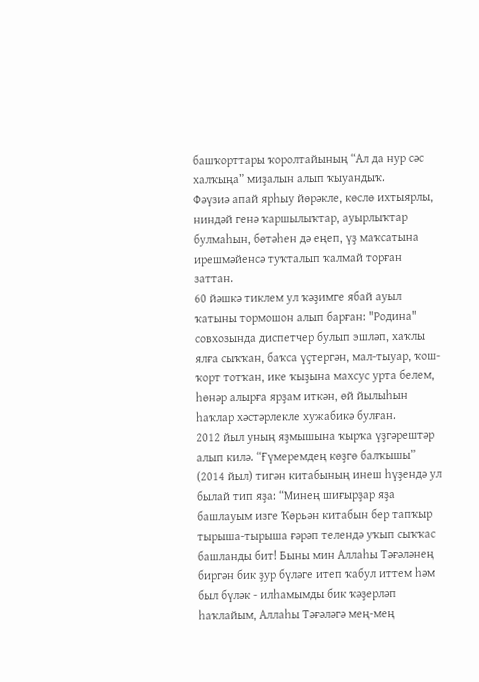башҡорттары ҡоролтайының “Ал да нур сәс халҡыңа” миҙалын алып ҡыуандыҡ.
Фәүзиә апай ярһыу йөрәкле, көслө ихтыярлы, ниндәй генә ҡаршылыҡтар, ауырлыҡтар булмаһын, бөтәһен дә еңеп, үҙ маҡсатына ирешмәйенсә туҡталып ҡалмай торған заттан.
60 йәшкә тиклем ул ҡәҙимге ябай ауыл ҡатыны тормошон алып барған: "Родина" совхозында диспетчер булып эшләп, хаҡлы ялға сыҡҡан, баҡса үҫтергән, мал-тыуар, ҡош-ҡорт тотҡан, ике ҡыҙына махсус урта белем, һөнәр алырға ярҙам иткән, өй йылыһын һаҡлар хәстәрлекле хужабикә булған.
2012 йыл уның яҙмышына ҡырҡа үҙгәрештәр алып килә. “Ғүмеремдең көҙгө балҡышы” (2014 йыл) тигән китабының инеш һүҙендә ул былай тип яҙа: “Минең шиғырҙар яҙа башлауым изге Ҡөрьән китабын бер тапҡыр тырыша-тырыша ғәрәп телендә уҡып сыҡҡас башланды бит! Быны мин Аллаһы Тәғәләнең биргән бик ҙур бүләге итеп ҡабул иттем һәм был бүләк - илһамымды бик ҡәҙерләп һаҡлайым, Аллаһы Тәғәләгә мең-мең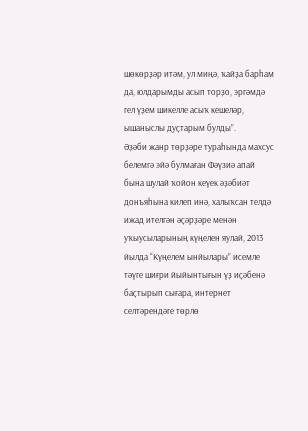шөкөрҙәр итәм, ул миңә, ҡайҙа барһам да, юлдарымды асып торҙо, эргәмдә гел үҙем шикелле асыҡ кешеләр, ышаныслы дуҫтарым булды”.
Әҙәби жанр төрҙәре тураһында махсус белемгә эйә булмаған Фәүзиә апай бына шулай ҡойон кеүек әҙәбиәт донъяһына килеп инә, халыҡсан телдә ижад ителгән әҫәрҙәре менән уҡыусыларының күңелен яулай, 2013 йылда “Күңелем ынйылары” исемле тәүге шиғри йыйынтығын үҙ иҫәбенә баҫтырып сығара, интернет селтәрендәге төрлө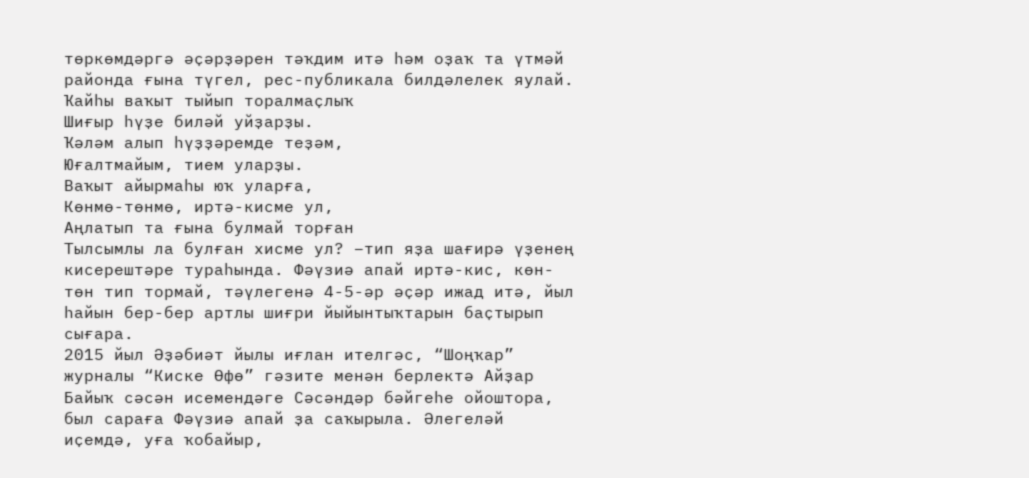төркөмдәргә әҫәрҙәрен тәҡдим итә һәм оҙаҡ та үтмәй районда ғына түгел, рес-публикала билдәлелек яулай.
Ҡайһы ваҡыт тыйып торалмаҫлыҡ
Шиғыр һүҙе биләй уйҙарҙы.
Ҡәләм алып һүҙҙәремде теҙәм,
Юғалтмайым, тием уларҙы.
Ваҡыт айырмаһы юҡ уларға,
Көнмө-төнмө, иртә-кисме ул,
Аңлатып та ғына булмай торған
Тылсымлы ла булған хисме ул? –тип яҙа шағирә үҙенең кисерештәре тураһында. Фәүзиә апай иртә-кис, көн-төн тип тормай, тәүлегенә 4-5-әр әҫәр ижад итә, йыл һайын бер-бер артлы шиғри йыйынтыҡтарын баҫтырып сығара.
2015 йыл Әҙәбиәт йылы иғлан ителгәс, “Шоңҡар” журналы “Киске Өфө” гәзите менән берлектә Айҙар Байыҡ сәсән исемендәге Сәсәндәр бәйгеһе ойоштора, был сараға Фәүзиә апай ҙа саҡырыла. Әлегеләй иҫемдә, уға ҡобайыр,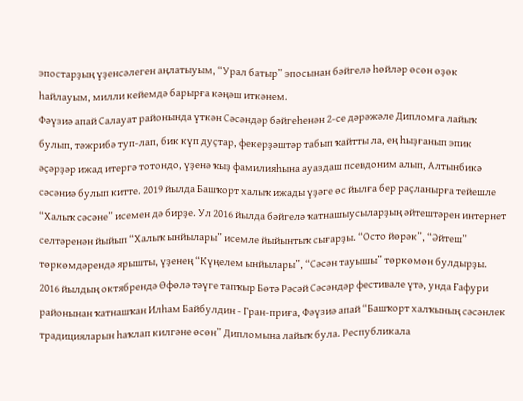эпостарҙың үҙенсәлеген аңлатыуым, “Урал батыр” эпосынан бәйгелә һөйләр өсөн өҙөк һайлауым, милли кейемдә барырға кәңәш иткәнем.
Фәүзиә апай Салауат районында үткән Сәсәндәр бәйгеһенән 2-се дәрәжәле Дипломға лайыҡ булып, тәжрибә туп-лап, бик күп дуҫтар, фекерҙәштәр табып ҡайтты ла, ең һыҙғанып эпик әҫәрҙәр ижад итергә тотондо, үҙенә ҡыҙ фамилияһына ауаздаш псевдоним алып, Алтынбикә сәсәниә булып китте. 2019 йылда Башҡорт халыҡ ижады үҙәге өс йылға бер раҫланырға тейешле “Халыҡ сәсәне” исемен дә бирҙе. Ул 2016 йылда бәйгелә ҡатнашыусыларҙың әйтештәрен интернет селтәренән йыйып “Халыҡ ынйылары” исемле йыйынтыҡ сығарҙы. “Осто йөрәк”, “Әйтеш” төркөмдәрендә ярышты, үҙенең “Күңелем ынйылары”, “Сәсән тауышы” төркөмөн булдырҙы.
2016 йылдың октябрендә Өфөлә тәүге тапҡыр Бөтә Рәсәй Сәсәндәр фестивале үтә, унда Ғафури районынан ҡатнашҡан Илһам Байбулдин - Гран-приға, Фәүзиә апай “Башҡорт халҡының сәсәнлек традицияларын һаҡлап килгәне өсөн” Дипломына лайыҡ була. Республикала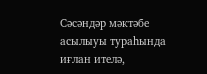Сәсәндәр мәктәбе асылыуы тураһында иғлан ителә,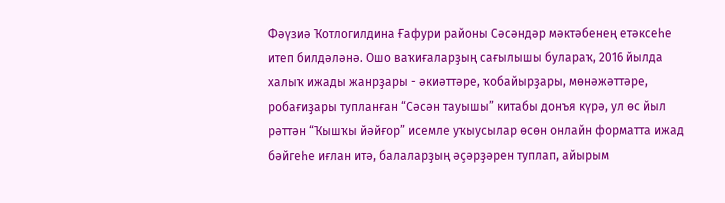Фәүзиә Ҡотлогилдина Ғафури районы Сәсәндәр мәктәбенең етәксеһе итеп билдәләнә. Ошо ваҡиғаларҙың сағылышы булараҡ, 2016 йылда халыҡ ижады жанрҙары - әкиәттәре, ҡобайырҙары, мөнәжәттәре, робағиҙары тупланған “Сәсән тауышы” китабы донъя күрә, ул өс йыл рәттән “Ҡышҡы йәйғор” исемле уҡыусылар өсөн онлайн форматта ижад бәйгеһе иғлан итә, балаларҙың әҫәрҙәрен туплап, айырым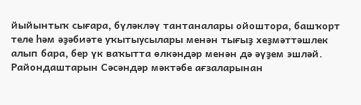йыйынтыҡ сығара, бүләкләү тантаналары ойоштора, башҡорт теле һәм әҙәбиәте уҡытыусылары менән тығыҙ хеҙмәттәшлек алып бара, бер үк ваҡытта өлкәндәр менән дә әүҙем эшләй.
Райондаштарын Сәсәндәр мәктәбе ағзаларынан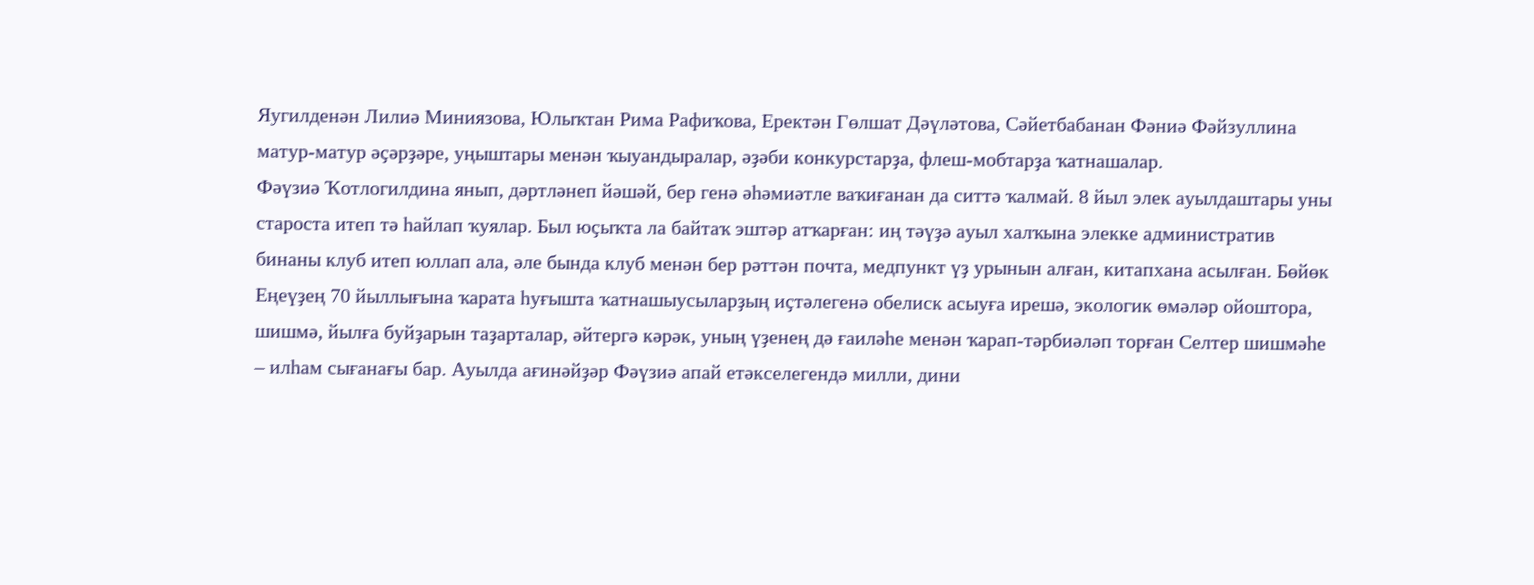Яугилденән Лилиә Миниязова, Юлыҡтан Рима Рафиҡова, Еректән Гөлшат Дәүләтова, Сәйетбабанан Фәниә Фәйзуллина матур-матур әҫәрҙәре, уңыштары менән ҡыуандыралар, әҙәби конкурстарҙа, флеш-мобтарҙа ҡатнашалар.
Фәүзиә Ҡотлогилдина янып, дәртләнеп йәшәй, бер генә әһәмиәтле ваҡиғанан да ситтә ҡалмай. 8 йыл элек ауылдаштары уны староста итеп тә һайлап ҡуялар. Был юҫыҡта ла байтаҡ эштәр атҡарған: иң тәүҙә ауыл халҡына элекке административ бинаны клуб итеп юллап ала, әле бында клуб менән бер рәттән почта, медпункт үҙ урынын алған, китапхана асылған. Бөйөк Еңеүҙең 70 йыллығына ҡарата һуғышта ҡатнашыусыларҙың иҫтәлегенә обелиск асыуға ирешә, экологик өмәләр ойоштора, шишмә, йылға буйҙарын таҙарталар, әйтергә кәрәк, уның үҙенең дә ғаиләһе менән ҡарап-тәрбиәләп торған Селтер шишмәһе – илһам сығанағы бар. Ауылда ағинәйҙәр Фәүзиә апай етәкселегендә милли, дини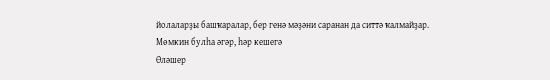йолаларҙы башҡаралар, бер генә мәҙәни саранан да ситтә ҡалмайҙар.
Мөмкин булһа әгәр, һәр кешегә
Өләшер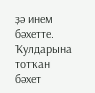ҙә инем бәхетте.
Ҡулдарына тотҡан бәхет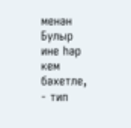менән
Булыр ине һәр кем бәхетле, - тип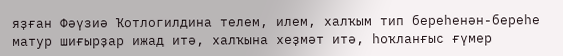яҙған Фәүзиә Ҡотлогилдина телем, илем, халҡым тип береһенән-береһе матур шиғырҙар ижад итә, халҡына хеҙмәт итә, һоҡланғыс ғүмер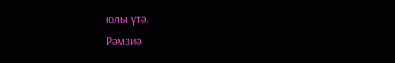юлы үтә.
Рәмзиә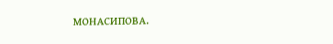МОНАСИПОВА.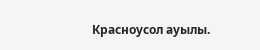Красноусол ауылы.